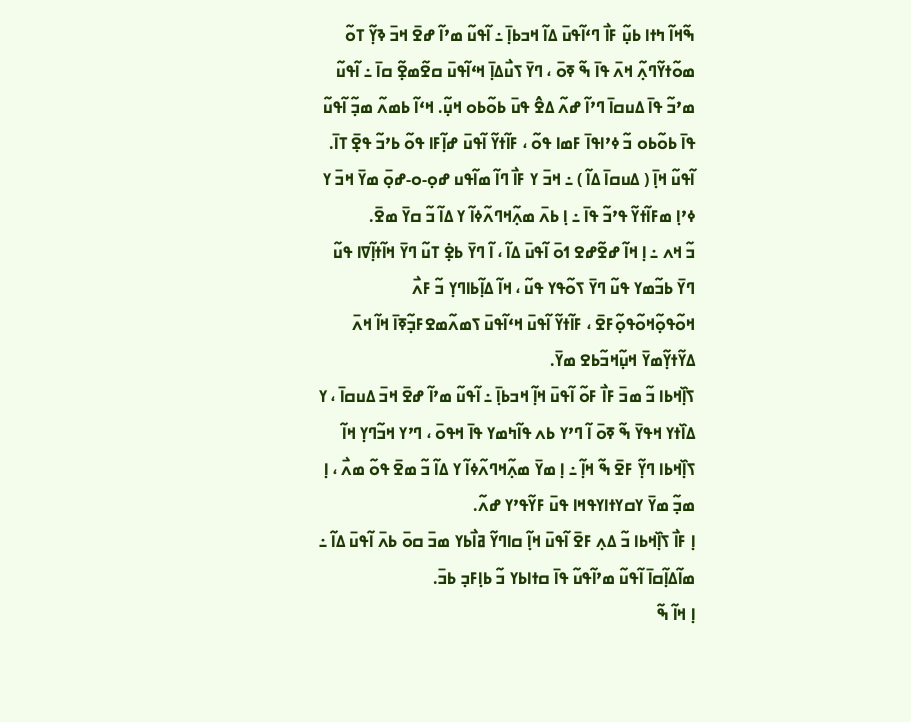ߒ߬ߞߊ߬ ߤߙߊ ߕߎ߲߬ ߓߊ߯ ߣߵߊ߬ߟߎ߫ ߡߊ߬ ߞߏߕߊ߲߫ ߸ ߊ߬ߟߎ߬ ߘߴߊ߬ ߝߐ߫ ߞߏ߫ ߢߌ߲߬ ߠߋ߬ ߘߋ߬ߙߌ߬ߣߍ߲߬ ߞߍ߫ ߟߊ߫ ߒ߬ ߧߋ߫ ، ߣߌ߫ ߖߎ߯ߡߊ߲߫ ߞߵߊ߬ߟߎ߫ ߛߐ߬ߘߐ߲߬ ߛߊ߫ ߸ ߊ߬ߟߎ߬ ߘߴߏ߬ ߟߊ߫ ߡߎߛߊ߫ ߣߴߊ߬ ߝߍ߬ ߡߐ߮ ߟߎ߫ ߕߋ߬ߕߋ ߞߎ߲߬. ߞߵߊ߬ ߕߘߍ߬ ߘߏ߲߬ ߊ߬ߟߎ߬ ߟߊ߫ ߕߋ߬ߕߋ ߏ߬ ߦߴߊߟߊ߫ ߓߘߊ ߟߋ߬ ، ߓߊ߬ߙߌ߬ ߊ߬ߟߎ߫ ߝߊ߲߬ߓߊ ߟߋ߬ ߕߴߏ߬ ߟߐ߲߫ ߠߊ߫.
ߊ߬ߟߎ߬ ߞߊ߲߫ ( ߡߎߛߊ߫ ߡߊ߬ ) ߸ ߞߏ߫ ߌ ߓߊ߯ ߣߊ߬ ߘߊ߬ߟߎ ߝߋ߲-ߋ-ߝߋ߲߫ ߘߌ߫ ߞߏ߫ ߌ ߦߴߊ߲ ߘߓߊ߬ߙߌ߬ ߟߴߏ߬ ߟߊ߫ ߸ ߊ߲ ߕߍ߫ ߘߍ߲߬ߞߣߍ߬ߦߊ߬ ߌ ߡߊ߬ ߏ߬ ߛߌ߫ ߘߐ߫.
ߏ߬ ߞߍ ߸ ߊ߲ ߞߊ߬ ߝߐ߬ߝߐ ߗߋ߫ ߊ߬ߟߎ߫ ߡߊ߬ ، ߊ߬ ߣߌ߫ ߕߐ߲߭ ߠߎ߬ ߣߌ߫ ߞߊ߬ߙߊ߲߬ߜߊ ߟߎ߬ ߣߌ߫ ߕߏ߬ߘߌ ߟߎ߬ ߣߌ߫ ߖߋ߬ߟߌ ߟߎ߬ ، ߞߊ߬ ߡߊ߲߬ߕߊߣߌ߲ ߏ߬ ߓߍ߯ ߞߋ߬ߟߋ߲߬ߞߋ߬ߟߋ߲߬ߓߐ߫ ، ߓߊ߬ߙߌ߬ ߊ߬ߟߎ߫ ߞߵߊ߬ߟߎ߫ ߖߘߍ߬ߘߐߓߏ߲߬ߧߊ߫ ߞߊ߬ ߞߍ߫ ߡߌ߬ߙߌ߲߬ߘߌ߫ ߞߎ߲߬ߞߏ߬ߕߐ ߘߌ߫.
ߖߊ߲߰ߞߕߊ ߏ߬ ߘߏ߫ ߓߊ߯ ߓߋ߬ ߊ߬ߟߎ߫ ߞߊ߲߬ ߞߏߕߊ߲߫ ߸ ߊ߬ߟߎ߬ ߘߴߊ߬ ߝߐ߫ ߞߏ߫ ߡߎߛߊ߫ ، ߌ ߡߊ߰ߙߌ ߞߟߌ߫ ߒ߬ ߧߋ߫ ߊ߬ ߣߴߌ ߕߍ ߟߊ߬ߤߘߌ ߟߊ߫ ߞߟߋ߫ ، ߣߴߌ ߞߏ߬ߣߌ߲ ߞߊ߬ ߖߊ߲߰ߞߕߊ ߣߌ߲߬ ߓߐ߫ ߒ߬ ߞߊ߲߬ ߸ ߊ߲ ߘߌ߫ ߘߍ߲߬ߞߣߍ߬ߦߊ߬ ߌ ߡߊ߬ ߏ߬ ߘߐ߫ ߟߋ߬ ߘߍ߯ ، ߊ߲ ߘߏ߲߬ ߘߌ߫ ߌߛߌߙߊߌߟߞߊ ߟߎ߫ ߓߌ߬ߟߴߌ ߝߍ߬.
ߊ߲ ߓߊ߯ ߖߊ߲߰ߞߕߊ ߏ߬ ߡߍ߲ ߓߐ߫ ߊ߬ߟߎ߫ ߞߊ߲߬ ߛߊߣߌ߬ ߥߊ߯ߕߌ ߘߏ߫ ߛߋ߫ ߕߍ߫ ߊ߬ߟߎ߫ ߡߊ߬ ߸ ߘߊ߬ߡߊ߲߬ߛߊ߫ ߊ߬ߟߎ߬ ߘߴߊ߬ߟߎ߬ ߟߊ߫ ߛߙߊߕߌ ߏ߬ ߕߊ߲ߓߏ߲ ߕߏ߫.
ߊ߲ ߞߊ߬ ߒ߬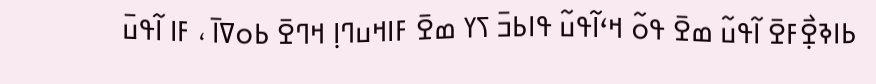ߕߊߢߐ߲߯ߓߐ߫ ߊ߬ߟߎ߬ ߘߐ߫ ߟߋ߬ ߞߵߊ߬ߟߎ߬ ߟߊߕߏ߫ ߖߌ ߘߐ߫ ߓߊߞߎߣߊ߲ ߞߣߐ߫ ߕߋߜߊ߫ ، ߓߊ ߊ߬ߟߎ߫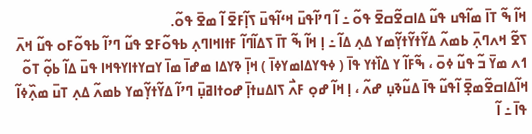ߞߊ߬ ߒ߬ ߠߊ߫ ߘߊ߬ߟߎ ߟߎ߬ ߡߊߛߐ߬ߛߐ߫ ߟߋ߬ ߸ ߊ߬ ߣߴߊ߬ߟߎ߫ ߞߵߊ߬ߟߎ߫ ߖߊ߲߬ߓߐ߫ ߊ߬ ߘߐ߫ ߟߋ߬.
ߖߐ߬ ߞߍߣߍ߲߫ ߕߘߍ߬ ߡߌ߬ߙߌ߬ߙߌ߲߬ߘߌ ߡߍ߲ ߡߊ߬ ߸ ߊ߲ ߞߊ߬ ߒ߬ ߠߊ߫ ߖߡߊ߬ߣߊ߬ ߓߙߊߞߊߣߍ߲ ߕߟߋ߬ߓߐ ߟߎ߬ ߣߴߊ߬ ߕߟߋ߬ߓߋ ߟߎ߬ ߞߍ߫ ߗߍ ߘߌ߫ ߏ߬ ߟߎ߬ ߦߋ߫ ، ߒ߬ߓߊ߬ ߌ ߡߊ߰ߙߌ ߟߊ߫ ( ߦߟߌߡߊߘߌߦߊ߫ ) ߞߊ߲߫ ߢߌߡߊ ߘߝߊ߫ ߘߊ߫ ߌߛߌߙߊߌߟߞߊ ߟߎ߫ ߡߊ߬ ߕߋ߲߬ ߠߋ߬ ߞߊ߬ߡߊߛߐ߬ߘߐ߲߫ ߊ߬ߟߎ߬ ߟߊ߫ ߡߎ߬ߢߎ߲ ߝߍ߬ ، ߊ߲ ߞߊ߬ ߝߋ߲ ߓߍ߯ ߖߊߡߎߙߊ߲߫ ߝߋߙߊߥߎ߲߫ ߣߴߊ߬ ߡߌ߬ߙߌ߲߬ߘߌ ߕߘߍ߬ ߡߍ߲ ߠߎ߫ ߘߍ߲߰ߦߊ߬ ߟߊ߫ ߸ ߊ߬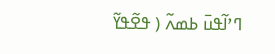ߣߴߊ߬ߟߎ߫ ߕߘߍ߬ ( ߟߐ߬ߟߌ߬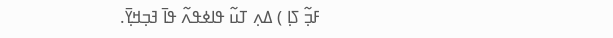ߓߏ߲߬ ߖߊ߲ ) ߡߍ߲ ߠߎ߬ ߟߊߦߟߍ߬ ߟߊ߫ ߔߏ߲ߞߌ߲߫.